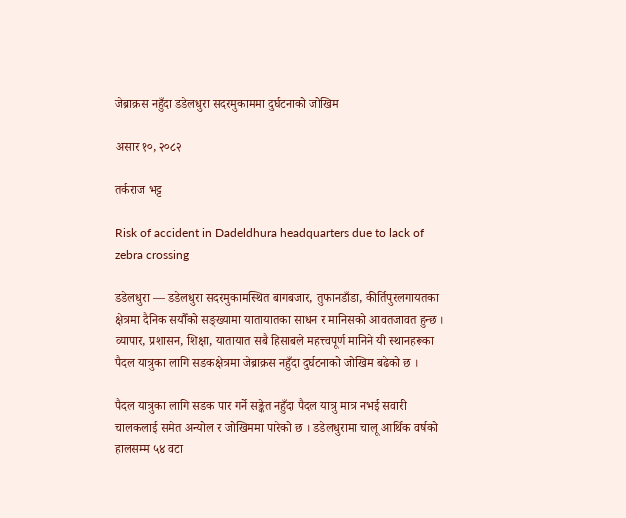जेब्राक्रस नहुँदा डडेलधुरा सदरमुकाममा दुर्घटनाको जोखिम

असार १०, २०८२

तर्कराज भट्ट

Risk of accident in Dadeldhura headquarters due to lack of zebra crossing

डडेलधुरा — डडेलधुरा सदरमुकामस्थित बागबजार, तुफानडाँडा, कीर्तिपुरलगायतका क्षेत्रमा दैनिक सयौँको सङ्ख्यामा यातायातका साधन र मानिसको आवतजावत हुन्छ । व्यापार, प्रशासन, शिक्षा, यातायात सबै हिसाबले महत्त्वपूर्ण मानिने यी स्थानहरूका पैदल यात्रुका लागि सडकक्षेत्रमा जेब्राक्रस नहुँदा दुर्घटनाको जोखिम बढेको छ ।

पैदल यात्रुका लागि सडक पार गर्ने सङ्केत नहुँदा पैदल यात्रु मात्र नभई सवारी चालकलाई समेत अन्योल र जोखिममा पारेको छ । डडेलधुरामा चालू आर्थिक वर्षको हालसम्म ५४ वटा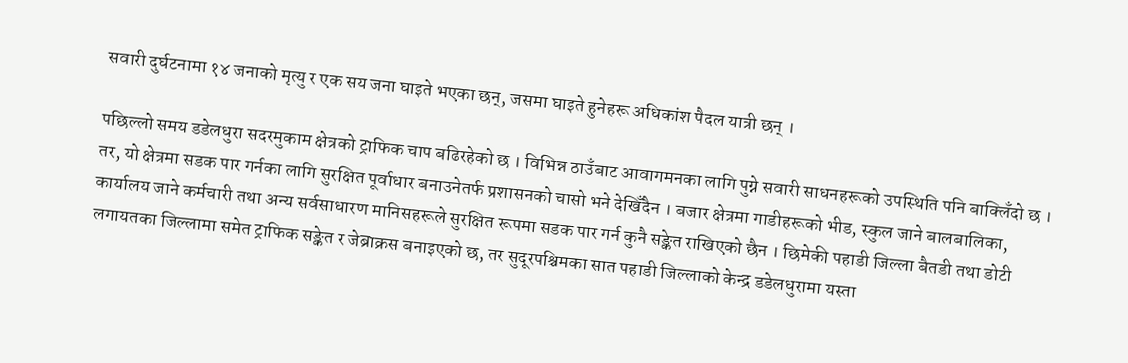सवारी दुर्घटनामा १४ जनाको मृत्यु र एक सय जना घाइते भएका छन्, जसमा घाइते हुनेहरू अधिकांश पैदल यात्री छन् ।

पछिल्लो समय डडेलधुरा सदरमुकाम क्षेत्रको ट्राफिक चाप बढिरहेको छ । विभिन्न ठाउँबाट आवागमनका लागि पुग्ने सवारी साधनहरूको उपस्थिति पनि बाक्लिँदो छ । तर, यो क्षेत्रमा सडक पार गर्नका लागि सुरक्षित पूर्वाधार बनाउनेतर्फ प्रशासनको चासो भने देखिँदैन । बजार क्षेत्रमा गाडीहरूको भीड, स्कुल जाने बालबालिका, कार्यालय जाने कर्मचारी तथा अन्य सर्वसाधारण मानिसहरूले सुरक्षित रूपमा सडक पार गर्न कुनै सङ्केत राखिएको छैन । छिमेकी पहाडी जिल्ला बैतडी तथा डोटी लगायतका जिल्लामा समेत ट्राफिक सङ्केत र जेब्राक्रस बनाइएको छ, तर सुदूरपश्चिमका सात पहाडी जिल्लाको केन्द्र डडेलधुरामा यस्ता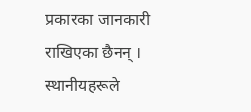प्रकारका जानकारी राखिएका छैनन् । स्थानीयहरूले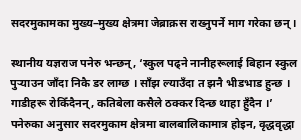सदरमुकामका मुख्य–मुख्य क्षेत्रमा जेब्राक्रस राख्नुपर्ने माग गरेका छन् ।

स्थानीय यज्ञराज पनेरु भन्छन्, ‘स्कुल पढ्ने नानीहरूलाई बिहान स्कुल पुर्‍याउन जाँदा निकै डर लाग्छ । साँझ ल्याउँदा त झनै भीडभाड हुन्छ । गाडीहरू रोकिँदैनन्, कतिबेला कसैले ठक्कर दिन्छ थाहा हुँदैन ।’ पनेरुका अनुसार सदरमुकाम क्षेत्रमा बालबालिकामात्र होइन, वृद्धवृद्धा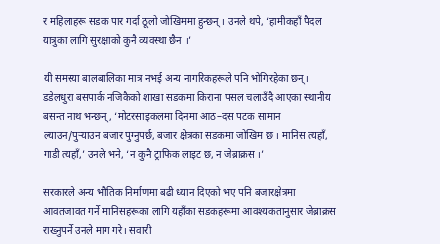र महिलाहरू सडक पार गर्दा ठूलो जोखिममा हुन्छन् । उनले थपे, ‘हामीकहाँ पैदल यात्रुका लागि सुरक्षाको कुनै व्यवस्था छैन ।’

यी समस्या बालबालिका मात्र नभई अन्य नागरिकहरूले पनि भोगिरहेका छन्। डडेलधुरा बसपार्क नजिकैको शाखा सडकमा किराना पसल चलाउँदै आएका स्थानीय बसन्त नाथ भन्छन्, ‘मोटरसाइकलमा दिनमा आठ–दस पटक सामान ल्याउन/पुर्‍याउन बजार पुग्नुपर्छ, बजार क्षेत्रका सडकमा जोखिम छ । मानिस त्यहाँ, गाडी त्यहाँ,’ उनले भने, ‘न कुनै ट्राफिक लाइट छ, न जेब्राक्रस ।’

सरकारले अन्य भौतिक निर्माणमा बढी ध्यान दिएको भए पनि बजारक्षेत्रमा आवतजावत गर्ने मानिसहरूका लागि यहाँका सडकहरूमा आवश्यकतानुसार जेब्राक्रस राख्नुपर्ने उनले माग गरे। सवारी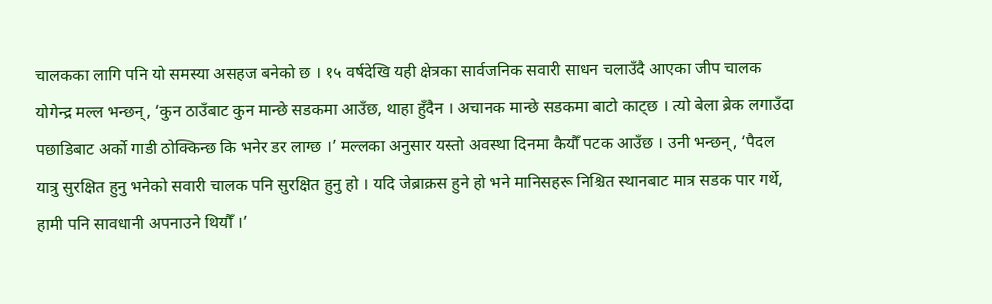चालकका लागि पनि यो समस्या असहज बनेको छ । १५ वर्षदेखि यही क्षेत्रका सार्वजनिक सवारी साधन चलाउँदै आएका जीप चालक योगेन्द्र मल्ल भन्छन्, ‘कुन ठाउँबाट कुन मान्छे सडकमा आउँछ, थाहा हुँदैन । अचानक मान्छे सडकमा बाटो काट्छ । त्यो बेला ब्रेक लगाउँदा पछाडिबाट अर्को गाडी ठोक्किन्छ कि भनेर डर लाग्छ ।’ मल्लका अनुसार यस्तो अवस्था दिनमा कैयौँ पटक आउँछ । उनी भन्छन्, ‘पैदल यात्रु सुरक्षित हुनु भनेको सवारी चालक पनि सुरक्षित हुनु हो । यदि जेब्राक्रस हुने हो भने मानिसहरू निश्चित स्थानबाट मात्र सडक पार गर्थे, हामी पनि सावधानी अपनाउने थियौँ ।’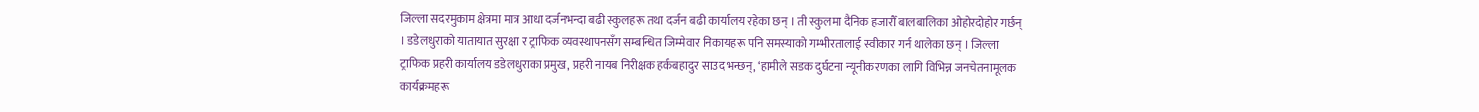जिल्ला सदरमुकाम क्षेत्रमा मात्र आधा दर्जनभन्दा बढी स्कुलहरू तथा दर्जन बढी कार्यालय रहेका छन् । ती स्कुलमा दैनिक हजारौँ बालबालिका ओहोरदोहोर गर्छन् । डडेलधुराको यातायात सुरक्षा र ट्राफिक व्यवस्थापनसँग सम्बन्धित जिम्मेवार निकायहरू पनि समस्याको गम्भीरतालाई स्वीकार गर्न थालेका छन् । जिल्ला ट्राफिक प्रहरी कार्यालय डडेलधुराका प्रमुख, प्रहरी नायब निरीक्षक हर्कबहादुर साउद भन्छन्, ‘हामीले सडक दुर्घटना न्यूनीकरणका लागि विभिन्न जनचेतनामूलक कार्यक्रमहरू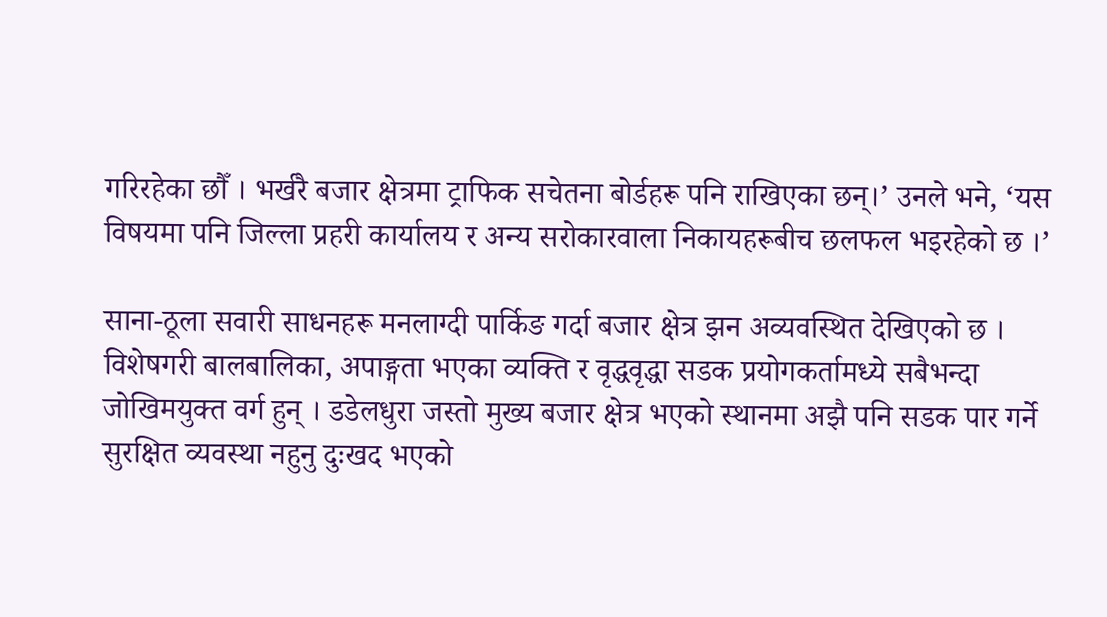गरिरहेका छौँ । भर्खरै बजार क्षेत्रमा ट्राफिक सचेतना बोर्डहरू पनि राखिएका छन्।’ उनले भने, ‘यस विषयमा पनि जिल्ला प्रहरी कार्यालय र अन्य सरोकारवाला निकायहरूबीच छलफल भइरहेको छ ।’

साना-ठूला सवारी साधनहरू मनलाग्दी पार्किङ गर्दा बजार क्षेत्र झन अव्यवस्थित देखिएको छ । विशेषगरी बालबालिका, अपाङ्गता भएका व्यक्ति र वृद्धवृद्धा सडक प्रयोगकर्तामध्ये सबैभन्दा जोखिमयुक्त वर्ग हुन् । डडेलधुरा जस्तो मुख्य बजार क्षेत्र भएको स्थानमा अझै पनि सडक पार गर्ने सुरक्षित व्यवस्था नहुनु दुःखद भएको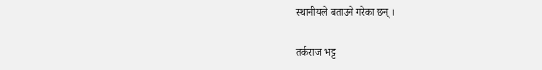स्थानीयले बताउने गरेका छन् ।

तर्कराज भट्ट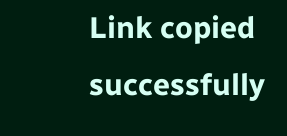Link copied successfully